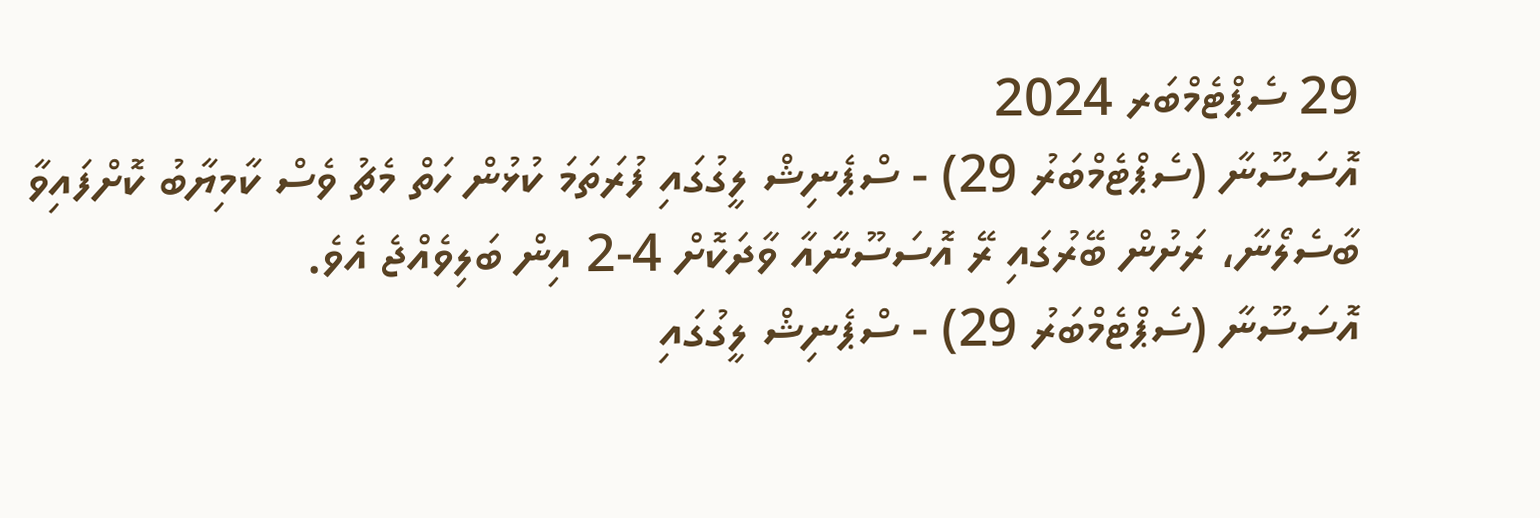29 ސެޕްޓެމްބަރ 2024
އޮސަސޫނާ (ސެޕްޓެމްބަރު 29) - ސްޕެނިޝް ލީގުގައި ފުރަތަމަ ކުޅުން ހަތް މެޗު ވެސް ކާމިޔާބު ކޮށްފައިވާ ބާސެލޯނާ، ރަށުން ބޭރުގައި ރޭ އޮސަސޫނާއާ ވާދަކޮށް 4-2 އިން ބަލިވެއްޖެ އެވެ.
އޮސަސޫނާ (ސެޕްޓެމްބަރު 29) - ސްޕެނިޝް ލީގުގައި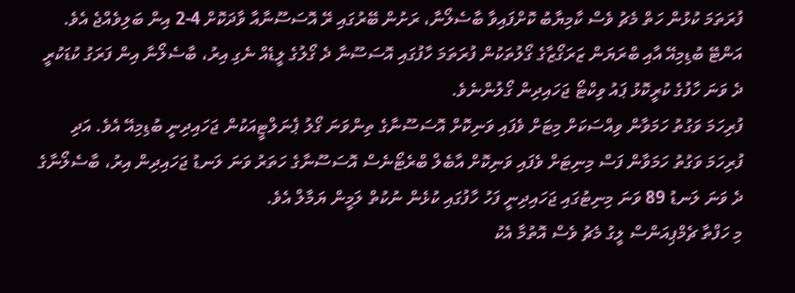ފުރަތަމަ ކުޅުން ހަތް މެޗު ވެސް ކާމިޔާބު ކޮށްފައިވާ ބާސެލޯނާ، ރަށުން ބޭރުގައި ރޭ އޮސަސޫނާއާ ވާދަކޮށް 4-2 އިން ބަލިވެއްޖެ އެވެ.
އަންޓޭ ބުޑިމިއޭ އާއި ބްރަޔަން ޒަރަގޯޒާގެ ގޯލުތަކުން ފުރަތަމަ ހާފުގައި އޮސަސޫނާ ދެ ގޯލުގެ ލީޑެއް ނެގި އިރު، ބާސެލޯނާ އިން ފަރަގު ކުޑަކުރީ ދެ ވަނަ ހާފުގެ ކުރީކޮޅު ޕައު ވިކްޓޯ ޖަހައިދިން ގޯލުންނެވެ.
ފުރިހަމަ ވަގުތު ހަމަވާން ވިއްސަކަށް މިޓަށް ވެފައި ވަނިކޮށް އޮސަސޫނާގެ ތިންވަނަ ގޯލު ޕެނަލްޓީއަކުން ޖަހައިދިނީ ބުޑިމިއޭ އެވެ. އަދި ފުރިހަމަ ވަގުތު ހަމަވާން ފަސް މިނިޓަށް ވެފައި ވަނިކޮށް އާބެލް ބްރެޓޯނެސް އޮސަސޫނާގެ ހަތަރު ވަނަ ލަނޑު ޖަހައިދިން އިރު، ބާސެލޯނާގެ ދެ ވަނަ ލަނޑު 89 ވަނަ މިނިޓުގައި ޖަހައިދިނީ ފަހު ހާފުގައި ކުޅެން ނުކުތް ލަމީން ޔަމާލް އެވެ.
މި ހަފްތާ ޗެމްޕިއަންސް ލީގު މެޗު ވެސް އޮތުމާ އެކު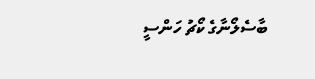ބާސެލޯނާގެ ކޯޗު ހަންސީ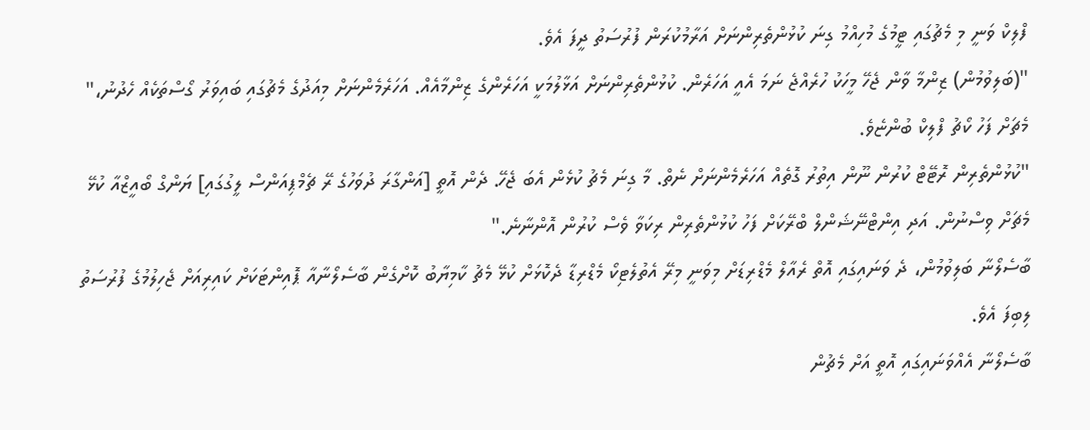ފްލިކް ވަނީ މި މެޗުގައި ޓީމުގެ މުހިއްމު ގިނަ ކުޅުންތެރިންނަށް އަރާމުކުރަން ފުރުސަތު ދީފަ އެވެ.
"(ބަލިވުމުން) ޒިންމާ ވާން ޖެހޭ މީހަކު ހުރެއްޖެ ނަމަ އެއީ އަހަރެން. ކުޅުންތެރިންނަށް އަޅާލުމަކީ އަހަރެންގެ ޒިންމާއެއް. އަހަރެމެންނަށް މިއަދުގެ މެޗުގައި ބައިވަރު ގޯސްތަކެއް ހެދުނު،" މެޗަށް ފަހު ކޯޗު ފްލިކް ބުންޏެވެ.
"ކުޅުންތެރިން ރޮޓޭޓް ކުރުން ނޫން އިތުރު ގޮތެއް އަހަރެމެންނަށް ނެތް. މާ ގިނަ މެޗު ކުޅެން އެބަ ޖެހޭ. ދެން އޮތީ [އަންގާރަ ދުވަހުގެ ރޭ ޗެމްޕިއަންސް ލީގުގައި] ޔަންގް ބޯއީޒްއާ ކުޅޭ މެޗަށް ވިސްނުން. އަދި އިންޓްނޭޝަންލް ބްރޭކަށް ފަހު ކުޅުންތެރިން ރިކަވާ ވެސް ކުރުން އޮންނާނެ."
ބާސެލޯނާ ބަލިވުމުން، ދެ ވަނައިގައި އޮތް ރެއާލް މެޑްރިޑަށް މިވަނީ މިރޭ އެތުލެޓިކޯ މެޑްރިޑާ ދެކޮޅަށް ކުޅޭ މެޗު ކާމިޔާބު ކޮށްގެން ބާސެލޯނާއާ ޕޮއިންޓަކަށް ކައިރިއަށް ޖެހިލުމުގެ ފުރުސަތު ލިބިފަ އެވެ.
ބާސެލޯނާ އެއްވަނައިގައި އޮތީ އަށް މެޗުން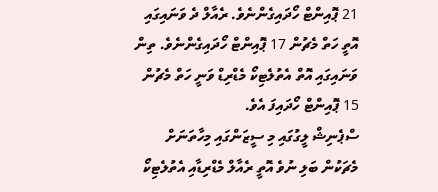21 ޕޮއިންޓް ހޯދައިގެންނެވެ. ރެއާލް ދެ ވަނައިގައި އޮތީ ހަތް މެޗުން 17 ޕޮއިންޓް ހޯދައިގެންނެވެ. ތިން ވަނައިގައި އޮތް އެތުލެޓިކޯ މެޑްރިޑް ވަނީ ހަތް މެޗުން 15 ޕޮއިންޓް ހޯދައިފަ އެވެ.
ސްޕެނިޝް ލީގުގައި މި ސީޒަންގައި މިހާތަނަށް މެޗަކުން ބަލި ނުވެ އޮތީ ރެއާލް މެޑްރިޑާއި އެތުލެޓިކޯ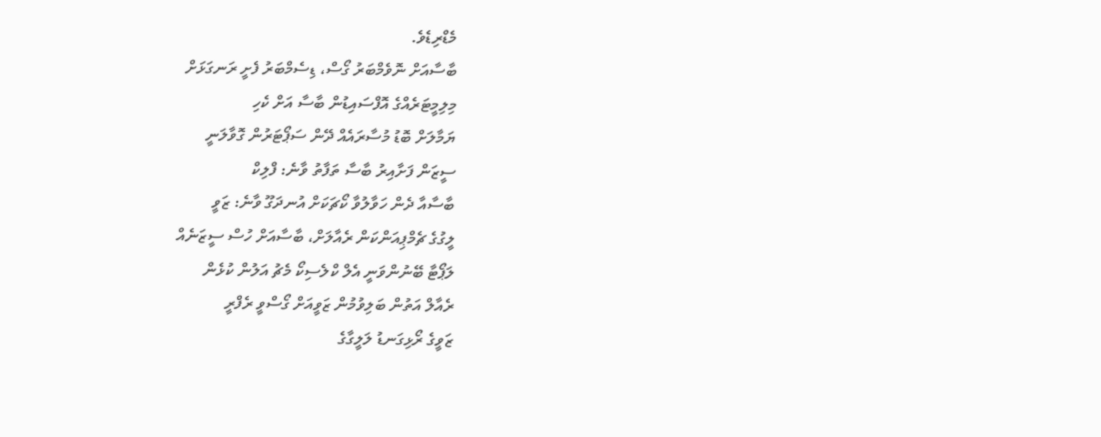މެޑްރިޑެވެ.
ބާސާއަށް ނޮވެމްބަރު ގޯސް، ޑިސެމްބަރު ފެށީ ރަނގަޅަށް
މިލިމީޓަރެއްގެ އޮފްސައިޑުން ބާސާ އަށް ކެހި
ޔަމާލަށް ބޮޑު މުސާރައެއް ދޭން ސަޕޯޓަރުން ގޮވާލަނީ
ސީޒަން ފަށާއިރު ބާސާ ތަފާތު ވާނެ: ފްލިކް
ބާސާއާ ދެން ހަވާލުވާ ކޯޗަކަށް އުނދަގޫ ވާނެ: ޒަވީ
ލީގުގެ ޗެމްޕިއަންކަން ރެއާލަށް، ބާސާއަށް ހުސް ސީޒަނެއް
ލަޕޯޓާ ބޭނުންވަނީ އެލް ކްލެސިކޯ މެޗު އަލުން ކުޅެން
ރެއާލް އަތުން ބަލިވުމުން ޒަވީއަށް ގޯސްވީ ރެފްރީ
ޒަވީގެ ރޯޅިގަނޑު ލަލީގާގެ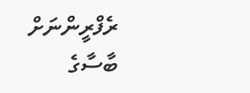ރެފްރީންނަށް
ބާސާގެ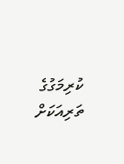ކުރިމަގުގެ ތަރިއަކަށް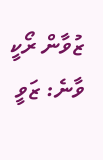ޒުވާން ރޯކީ ވާނެ: ޒަވީ